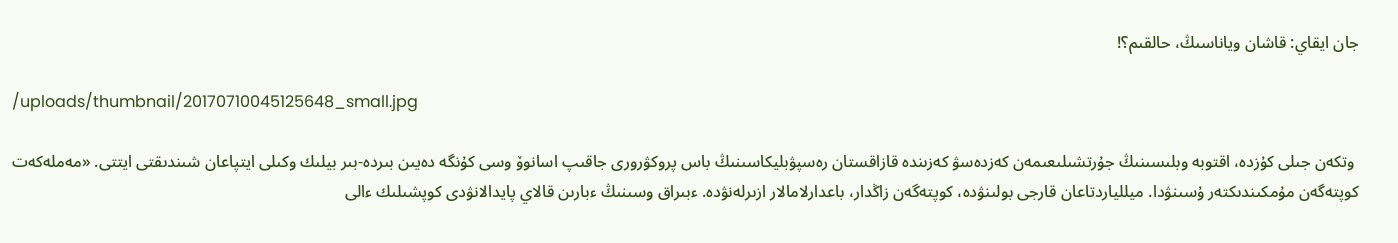جان ايقاي: قاشان وياناسىڭ، حالقىم؟!

/uploads/thumbnail/20170710045125648_small.jpg

 وتكەن جىلى كۇزدە، اقتوبە وبلىسىنىڭ جۇرتشىلىعىمەن كەزدەسۋ كەزىندە قازاقستان رەسپۋبليكاسىنىڭ باس پروكۋرورى جاقىپ اسانوۆ وسى كۇنگە دەيىن بىردە-بىر بيلىك وكىلى ايتپاعان شىندىقتى ايتتى. «مەملەكەت كوپتەگەن مۇمكىندىكتەر ۇسىنۋدا. ميللياردتاعان قارجى بولىنۋدە، كوپتەگەن زاڭدار، باعدارلامالار ازىرلەنۋدە. ءبىراق وسىنىڭ ءبارىن قالاي پايدالانۋدى كوپشىلىك ءالى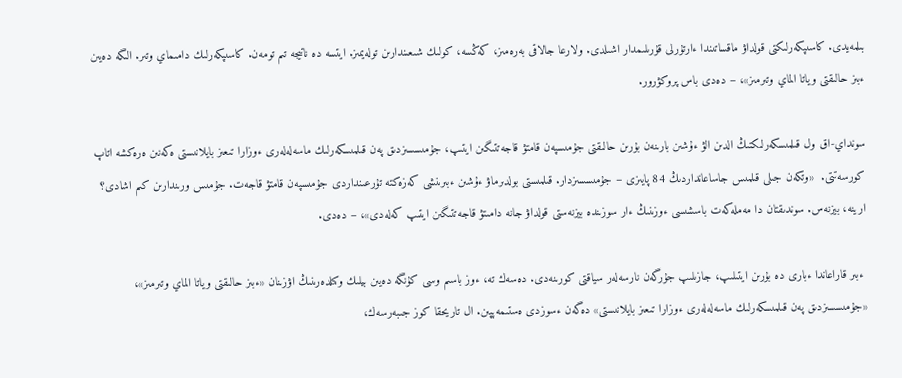بىلمەيدى. كاسىپكەرلىكتى قولداۋ ماقساتىندا ءارتۇرلى قۇرىلىمدار اشىلدى. ولارعا جالاقى بەرەمىز، كەڭسە، كولىك شىعىندارىن تولەيمىز. ايتسە دە ناتيجە تىم تومەن. كاسىپكەرلىك دامىماي وتىر. الىگە دەيىن ءبىز حالىقتى وياتا الماي وتىرمىز»، – دەدى باس پروكۋرور.

سونداي-اق ول قىلمىسكەرلىكتىڭ الدىن الۋ ءۇشىن بارىنەن بۇرىن حالىقتى جۇمىسپەن قامتۋ قاجەتتىگىن ايتىپ، جۇمىسسىزدىق پەن قىلمىسكەرلىك ماسەلەلەرى ءوزارا تىعىز بايلانىستى ەكەنىن ەرەكشە اتاپ كورسەتتى.  «وتكەن جىلى قىلمىس جاساعانداردىڭ 84 پايىزى – جۇمىسسىزدار. قىلمىستى بولدىرماۋ ءۇشىن ءبىرىنشى كەزەكتە تۇرعىنداردى جۇمىسپەن قامتۋ قاجەت. جۇمىس ورىندارىن كىم اشادى؟ ارينە، بيزنەس. سوندىقتان دا مەملەكەت باسشىسى ءوزىنىڭ ءار سوزىندە بيزنەستى قولداۋ جانە دامىتۋ قاجەتتىگىن ايتىپ كەلەدى»، – دەدى.

 ءبىر قاراعاندا ءبارى دە بۇرىن ايتىلىپ، جازىلىپ جۇرگەن نارسەلەر سياقتى كورىنەدى. دەسەك تە، ءوز باسىم وسى كۇنگە دەيىن بيلىك وكىلدەرىنىڭ اۋزىنان «ءبىز حالىقتى وياتا الماي وتىرمىز»، «جۇمىسسىزدىق پەن قىلمىسكەرلىك ماسەلەلەرى ءوزارا تىعىز بايلانىستى» دەگەن ءسوزدى ەستىمەپپىن. ال تاريحقا كوز جىبەرسەك،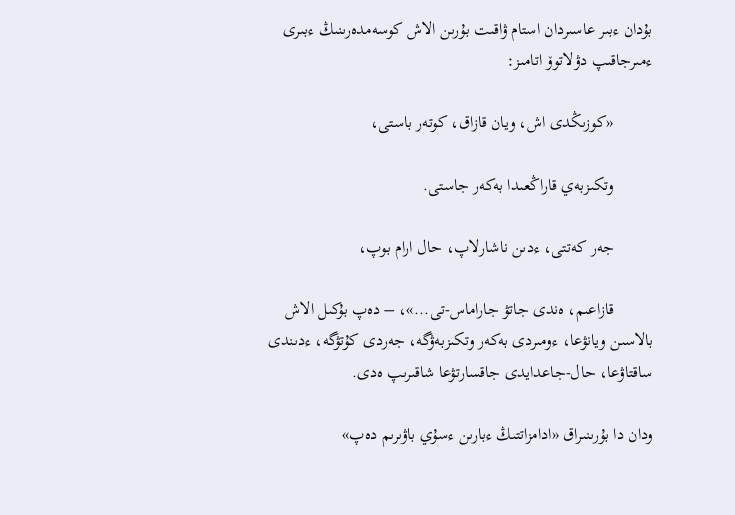بۇدان ءبىر عاسىردان استام ۋاقىت بۇرىن الاش كوسەمدەرىنىڭ ءبىرى ءمىرجاقىپ دۋلاتوۆ اتامىز:

         «كوزىڭدى اش، ويان قازاق، كوتەر باستى،

         وتكىزبەي قاراڭعىدا بەكەر جاستى.

         جەر كەتتى، ءدىن ناشارلاپ، حال ارام بوپ،

         قازاعىم، ەندى جاتۋ جاراماس-تى...»، – دەپ بۇكىل الاش بالاسىن ويانۋعا، ءومىردى بەكەر وتكىزبەۋگە، جەردى كۇتۋگە، ءدىندى ساقتاۋعا، حال-جاعدايدى جاقسارتۋعا شاقىرىپ ەدى.

ودان دا بۇرىنىراق «ادامزاتتىڭ ءبارىن ءسۇي باۋىرىم دەپ»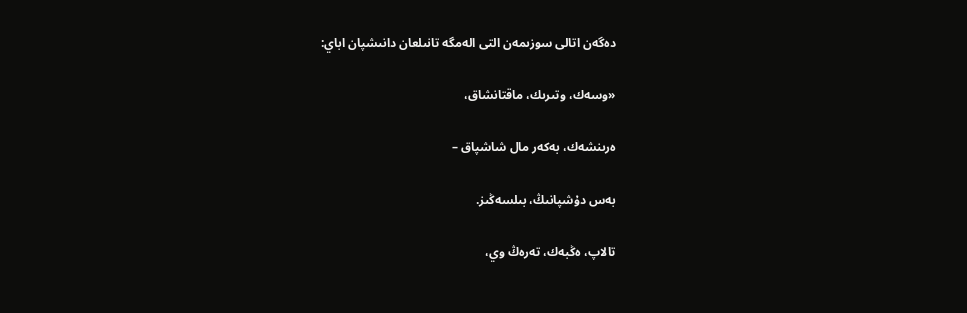دەگەن اتالى سوزىمەن التى الەمگە تانىلعان دانىشپان اباي:

«وسەك، وتىرىك، ماقتانشاق،

ەرىنشەك، بەكەر مال شاشپاق –

بەس دۇشپانىڭ، بىلسەڭىز.

تالاپ، ەڭبەك، تەرەڭ وي،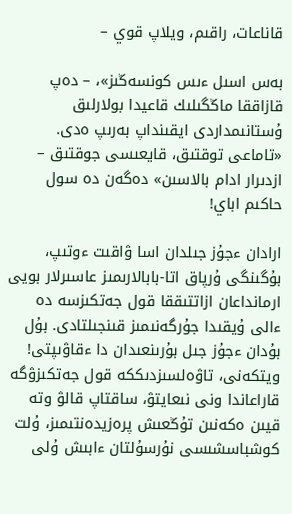قاناعات، راقىم، ويلاپ قوي –

بەس اسىل ءىس كونسەڭىز»، – دەپ قازاققا ماڭگىلىك قاعيدا بولارلىق ۇستانىمداردى ايقىنداپ بەرىپ ەدى. «تاماعى توقتىق، قايعىسى جوقتىق – ازدىرار ادام بالاسىن» دەگەن دە سول حاكىم اباي!

ارادان ءجۇز جىلدان اسا ۋاقىت ءوتىپ، بۇگىنگى ۇرپاق اتا-بابالارىمىز عاسىرلار بويى ارمانداعان ازاتتىققا قول جەتكىزسە دە ءالى ۇيقىدا جۇرگەنىمىز قىنجىلتادى. بۇل بۇدان ءجۇز جىل بۇرىنعىدان دا ءقاۋىپتى! ويتكەنى، تاۋەلسىزدىككە قول جەتكىزۋگە قاراعاندا ونى نىعايتۋ، ساقتاپ قالۋ وتە قيىن ەكەنىن تۇڭعىش پرەزيدەنتىمىز، ۇلت كوشباسشىسى نۇرسۇلتان ءابىش ۇلى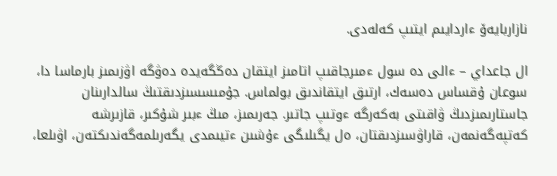نازاربايەۆ ءاردايىم ايتىپ كەلەدى.

ال جاعداي – ءالى دە سول ءمىرجاقىپ اتامىز ايتقان دەڭگەيدە دەۋگە اۋزىمىز بارماسا دا، سوعان ۇقساس دەسەك، ارتىق ايتقاندىق بولماس. جۇمىسسىزدىقتىڭ سالدارىنان جاستارىمىزدىڭ ۋاقىتى بەكەرگە ءوتىپ جاتىر. جەرىمىز، مىڭ ءبىر شۇكىر، قازىرشە كەتپەگەنمەن، قاراۋسىزدىقتان، ەل يگىلىگى ءۇشىن ءتيىمدى يگەرىلمەگەندىكتەن، اۋىلعا،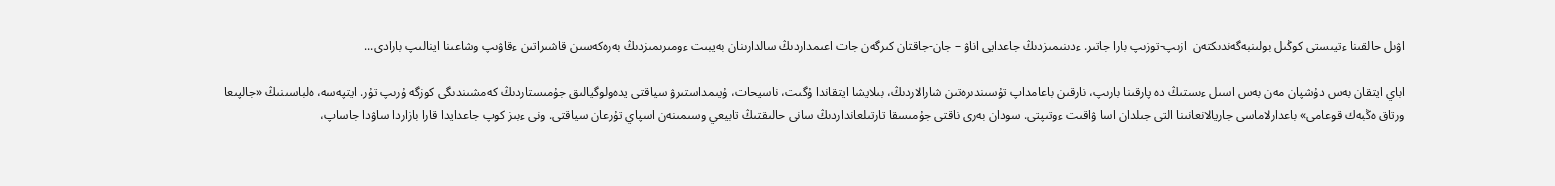اۋىل حالقىنا ءتيىستى كوڭىل بولىنبەگەندىكتەن  ازىپ-توزىپ بارا جاتىر. ءدىنىمىزدىڭ جاعدايى اناۋ – جان-جاقتان كىرگەن جات اعىمداردىڭ سالدارىنان بەيبىت ءومىرىمىزدىڭ بەرەكەسىن قاشىراتىن ءقاۋىپ وشاعىنا اينالىپ بارادى...

اباي ايتقان بەس دۇشپان مەن بەس اسىل ءىستىڭ دە پارقىنا بارىپ، نارقىن باعامداپ تۇسىندىرەتىن شارالاردىڭ، بىلايشا ايتقاندا ۇگىت، ناسيحات، ۇيىمداستىرۋ سياقتى يدەولوگيالىق جۇمىستاردىڭ كەمشىندىگى كوزگە ۇرىپ تۇر. ايتپەسە، ەلباسىنىڭ «جالپىعا ورتاق ەڭبەك قوعامى» باعدارلاماسى جاريالانعانىنا التى جىلدان اسا ۋاقىت ءوتىپتى. سودان بەرى ناقتى جۇمىسقا تارتىلعانداردىڭ سانى حالىقتىڭ تابيعي وسىمىنەن اسپاي تۇرعان سياقتى. ونى ءبىز كوپ جاعدايدا قارا بازاردا ساۋدا جاساپ،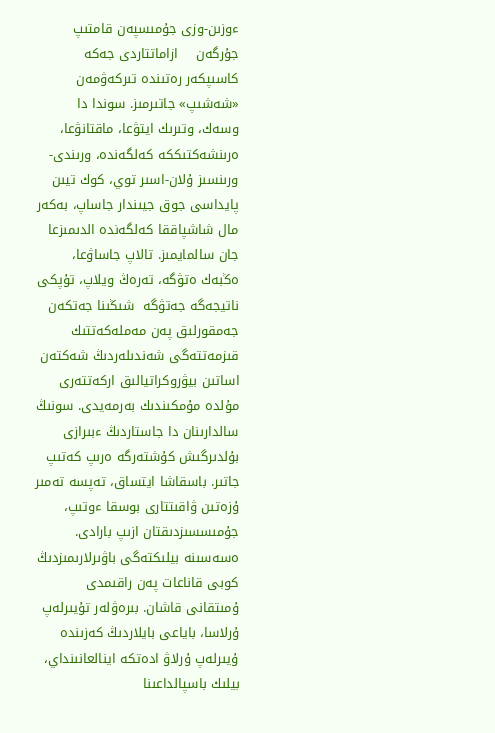ءوزىن-وزى جۇمىسپەن قامتىپ جۇرگەن    ازاماتتاردى جەكە كاسىپكەر رەتىندە تىركەۋمەن «شەشىپ» جاتىرمىز. سوندا دا وسەك، وتىرىك ايتۋعا، ماقتانۋعا، ەرىنشەكتىككە كەلگەندە، ورىندى-ورىنسىز ۇلان-اسىر توي، كوك تيىن پايداسى جوق جيىندار جاساپ، بەكەر مال شاشپاققا كەلگەندە الدىمىزعا جان سالمايمىز. تالاپ جاساۋعا، ەڭبەك ەتۋگە، تەرەڭ ويلاپ، تۇپكى ناتيجەگە جەتۋگە  شىڭىنا جەتكەن جەمقورلىق پەن مەملەكەتتىك قىزمەتتەگى شەندىلەردىڭ شەكتەن اساتىن بيۋروكراتيالىق اركەتتەرى مۇلدە مۇمكىندىك بەرمەيدى. سونىڭ سالدارىنان دا جاستاردىڭ ءبىرازى بۇلدىرگىش كۇشتەرگە ەرىپ كەتىپ جاتىر. باسقاشا ايتساق، تەپسە تەمىر ۇزەتىن ۋاقىتتارى بوسقا ءوتىپ، جۇمىسسىزدىقتان ازىپ بارادى. ەسەسىنە بيلىكتەگى باۋىرلارىمىزدىڭ كوبى قاناعات پەن راقىمدى ۇمىتقانى قاشان. بىرەۋلەر تۇيىرلەپ ۇرلاسا، باياعى بايلاردىڭ كەزىندە ۇيىرلەپ ۇرلاۋ ادەتكە اينالعانىنداي، بيلىك باسپالداعىنا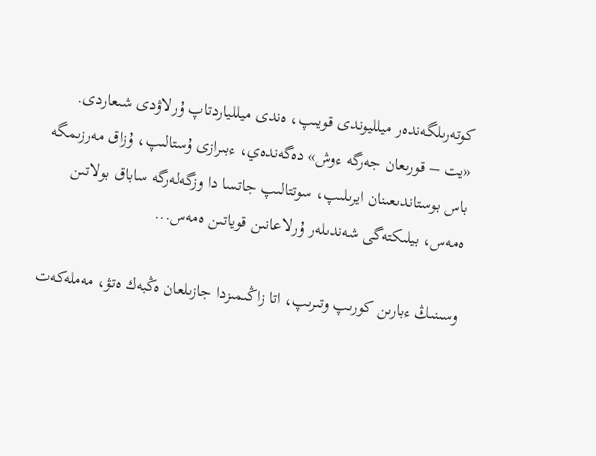كوتەرىلگەندەر ميلليوندى قويىپ، ەندى ميللياردتاپ ۇرلاۋدى شىعاردى. «يت – قورىعان جەرگە ءوش» دەگەندەي، ءبىرازى ۇستالىپ، ۇزاق مەرزىمگە باس بوستاندىعىنان ايرىلىپ، سوتتالىپ جاتسا دا وزگەلەرگە ساباق بولاتىن ەمەس، بيلىكتەگى شەندىلەر ۇرلاعانىن قوياتىن ەمەس...

وسىنىڭ ءبارىن كورىپ وتىرىپ، اتا زاڭىمىزدا جازىلعان ەڭبەك ەتۋ، مەملەكەت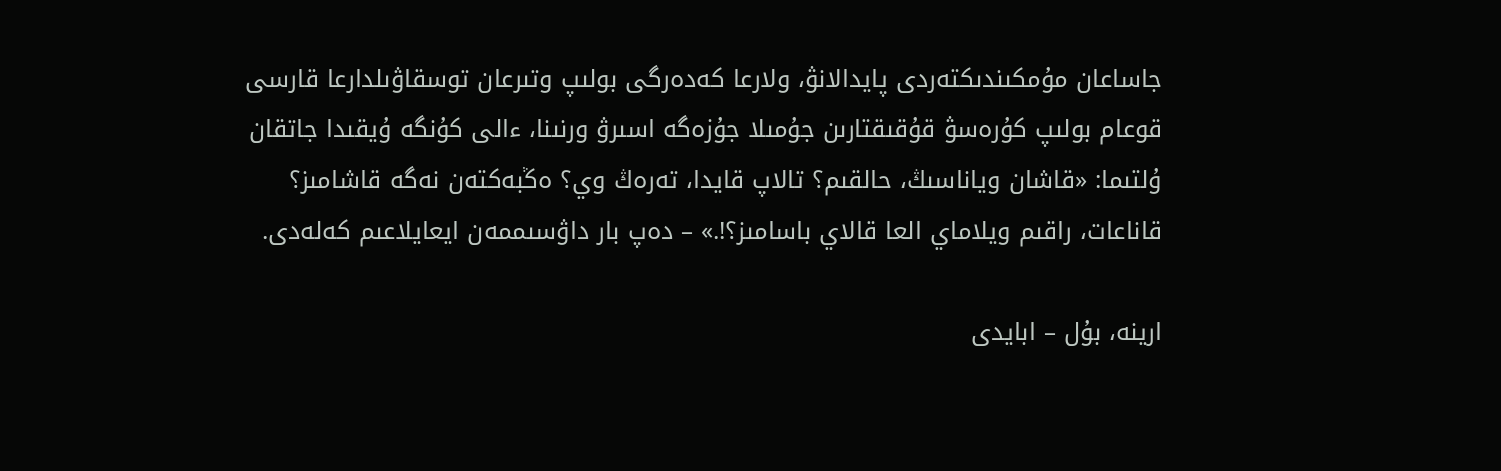جاساعان مۇمكىندىكتەردى پايدالانۋ، ولارعا كەدەرگى بولىپ وتىرعان توسقاۋىلدارعا قارسى قوعام بولىپ كۇرەسۋ قۇقىقتارىن جۇمىلا جۇزەگە اسىرۋ ورنىنا، ءالى كۇنگە ۇيقىدا جاتقان ۇلتىما: «قاشان وياناسىڭ، حالقىم؟ تالاپ قايدا، تەرەڭ وي؟ ەڭبەكتەن نەگە قاشامىز؟ قاناعات، راقىم ويلاماي العا قالاي باسامىز؟!.» – دەپ بار داۋسىممەن ايعايلاعىم كەلەدى.

ارينە، بۇل – ابايدى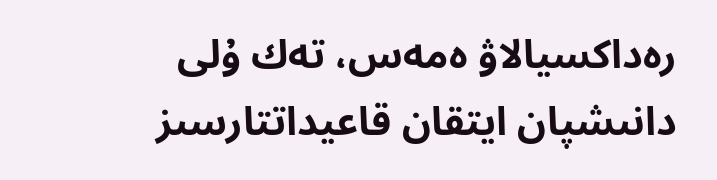رەداكسيالاۋ ەمەس، تەك ۇلى دانىشپان ايتقان قاعيداتتارسىز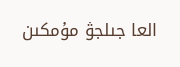العا جىلجۋ مۇمكىن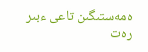ەمەستىگىن تاعى ءبىر رەت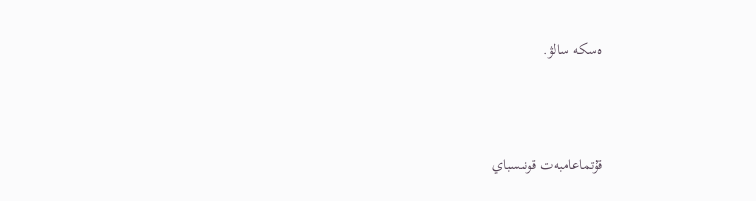ەسكە سالۋ.



قۇتماعامبەت قونىسباي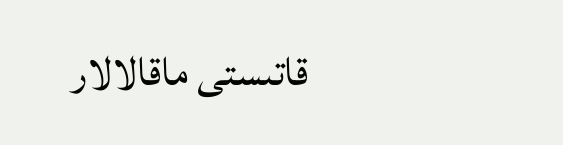قاتىستى ماقالالار